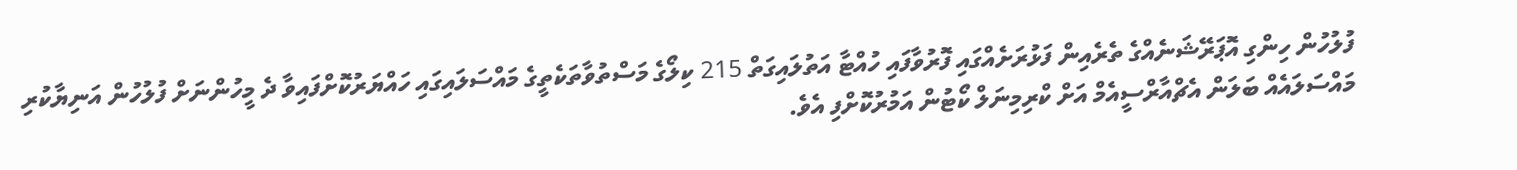ފުލުހުން ހިންގި އޮޕަރޭޝަނެއްގެ ތެރެއިން ފަޅުރަށެއްގައި ފޮރުވާފައި ހުއްޓާ އަތުލައިގަތް 215 ކިލޯގެ މަސްތުވާތަކެތީގެ މައްސަލައިގައި ހައްޔަރުކޮށްފައިވާ ދެ މީހުންނަށް ފުލުހުން އަނިޔާކުރި މައްސަލައެއް ބަލަން އެޗްއާރްސީއެމް އަށް ކްރިމިނަލް ކޯޓުން އަމުރުކޮށްފި އެވެ.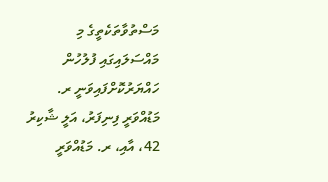މަސްތުވާތަކެތީގެ މި މައްސަލައިގައި ފުލުހުން ހައްޔަރުކޮށްފައިވަނީ ރ. މަޑުއްވަރީ ފިނިފަރު، އަލީ ޝާކިރު 42، އާއި، ރ. މަޑުއްވަރީ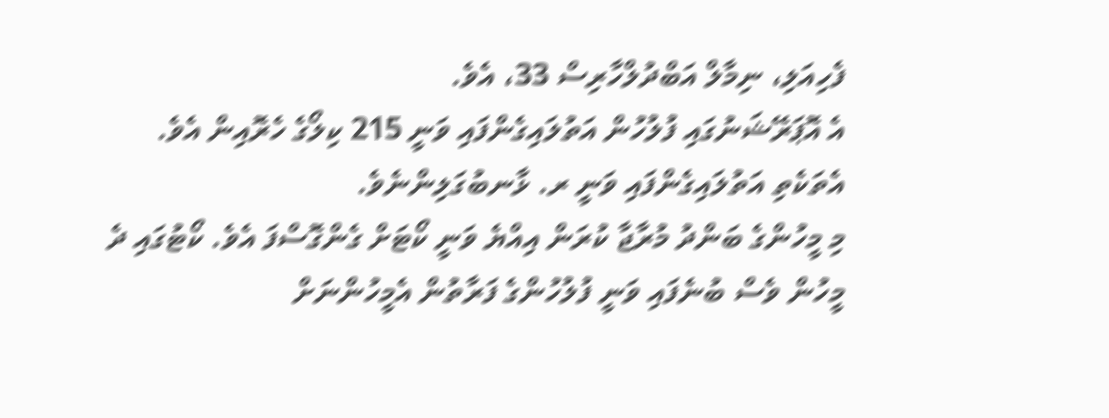ފެހިއަލި، ނިމާލް އަބްދުލްހާރިސް 33، އެވެ.
އެ އޮޕަރޭޝަނުގައި ފުލުހުން އަތުލައިގެންފައި ވަނީ 215 ކިލޯގެ ހެރޮއިން އެވެ. އެތަކެތި އަތުލައިގެންފައި ވަނީ ރ. ޅާނބުގަލިންނެވެ.
މި މީހުންގެ ބަންދު މުރާޖާ ކުރަން އިއްޔެ ވަނީ ކޯޓަށް ގެންގޮސްފަ އެވެ. ކޯޓުގައި ދެ މީހުން ވެސް ބުނެފައި ވަނީ ފުލުހުންގެ ފަރާތުން އެމީހުންނަށް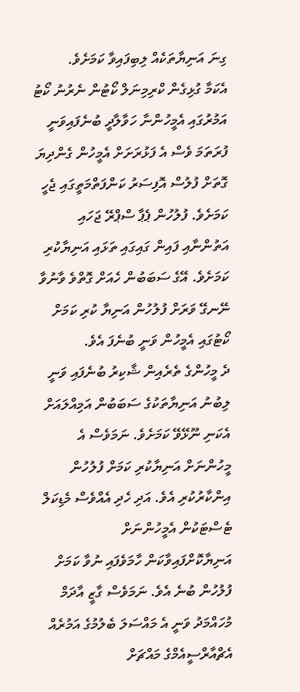ގިނަ އަނިޔާތަކެއް ލިބިފައިވާ ކަމަށެވެ.
އެކަމާ ގުޅިގެން ކްރިމިނަލް ކޯޓުން ނެރުނު ކޯޓު އަމުރުގައި އެމީހުންނާ ހަވާލާދީ ބުނެފައިވަނީ ފުރަތަމަ ވެސް އެ ފަޅުރަށަށް އެމީހުން ގެންދިޔަ ގޮތަށް ފުލުސް އޮފިސަރު ކަންފަތްމަތީގައި ޖެހީ ކަމަށެވެ. ފުލުހުން ޕެޕާ ސްޕްރޭ ޖަހައި އަތުންނާއި ފައިން ގައިގައި ތަޅައި އަނިޔާކުރި ކަމަށެވެ. އޭގެ ސަބަބުން ހެއަށް ގޮތްވެ ވާނުވާ ނޭނގޭ ވަރަށް ފުލުހުން އަނިޔާ ކުރި ކަމަށް ކޯޓުގައި އެމީހުން ވަނީ ބުނެފަ އެވެ.
ދެ މީހުންގެ ތެރެއިން ޝާކިރު ބުނެފައި ވަނީ ލިބުނު އަނިޔާތަކުގެ ސަބަބުން އަމިއްލައަށް އެކަނި ނޫޅޭވޭ ކަމަށެވެ. ނަމަވެސް އެ މީހުންނަށް އަނިޔާކުރި ކަމަށް ފުލުހުން އިންކާރުކުރި އެވެ. އަދި ހެދި އެއްވެސް މެޑިކަލް ޓެސްޓަކުން އެމީހުންނަށް އަނިޔާކޮށްފައިވާކަން ހާމަވެފައި ނުވާ ކަމަށް ފުލުހުން ބުނެ އެވެ. ނަމަވެސް ގާޒީ އާދަމް މުހައްމަދު ވަނީ އެ މައްސަލަ ބެލުމުގެ އަމުރެއް އެޗްއާރްސީއެމްގެ މައްޗަށް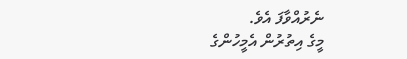ނެރުއްވާފަ އެވެ.
މީގެ އިތުރުން އެމީހުންގެ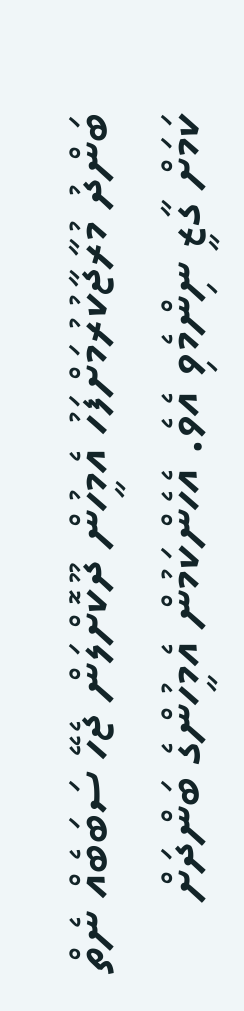ބަންދު މުރާޖާކުރުމަށްފަހު އެމީހުން ދޫކޮށްލަން ޖެހޭ ސަބަބެއް ނެތް ކަމަށް ގާޒީ ނިންމެވި އެވެ. އެހެންކަމުން އެމީހުންގެ ބަންދަށް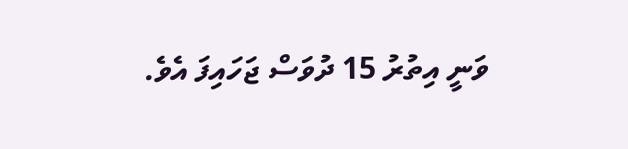ވަނީ އިތުރު 15 ދުވަސް ޖަހައިފަ އެވެ.